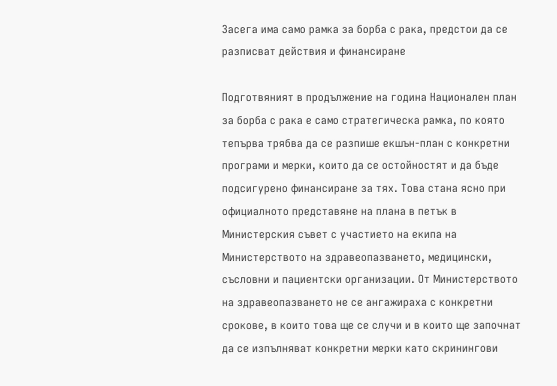Засега има само рамка за борба с рака, предстои да се разписват действия и финансиране

Подготвяният в продължение на година Национален план за борба с рака е само стратегическа рамка, по която тепърва трябва да се разпише екшън-план с конкретни програми и мерки, които да се остойностят и да бъде подсигурено финансиране за тях. Това стана ясно при официалното представяне на плана в петък в Министерския съвет с участието на екипа на Министерството на здравеопазването, медицински, съсловни и пациентски организации. От Министерството на здравеопазването не се ангажираха с конкретни срокове, в които това ще се случи и в които ще започнат да се изпълняват конкретни мерки като скринингови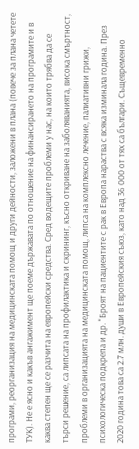програми, реорганизация на медицинската помощ и други дейности, заложени в плана (повече за плана четете ТУК). Не е ясно и какъв ангажимент ще поеме държавата по отношение на финансирането на програмите и в каква степен ще се разчита на европейски средства. Сред водещите проблеми у нас, на които трябва да се търси решение, са липсата на профилактика и скрининг, късно откриване на заболяванията, висока смъртност, проблеми в организацията на медицинската помощ, липса на комплексно лечение, палиативни грижи, психологическа подкрепа и др. "Броят на пациентите с рак в Европа нараства с всяка изминала година. През 2020 година това са 2.7 млн. души в Европейския съюз, като над 36 000 от тях са българи. Същевременно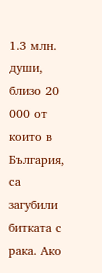1.3 млн. души, близо 20 000 от които в България, са загубили битката с рака. Ако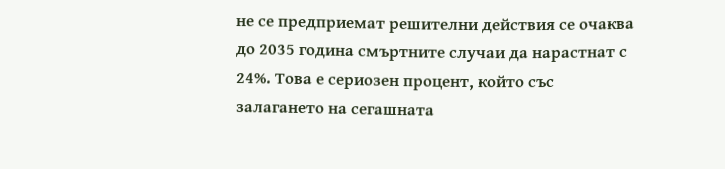не се предприемат решителни действия се очаква до 2035 година смъртните случаи да нарастнат с 24%. Това е сериозен процент, който със залагането на сегашната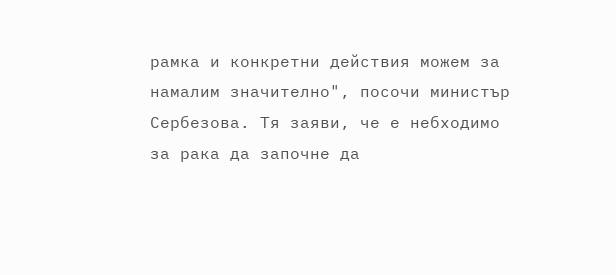рамка и конкретни действия можем за намалим значително", посочи министър Сербезова. Тя заяви, че е небходимо за рака да започне да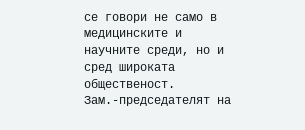се говори не само в медицинските и научните среди, но и сред широката общественост. Зам.-председателят на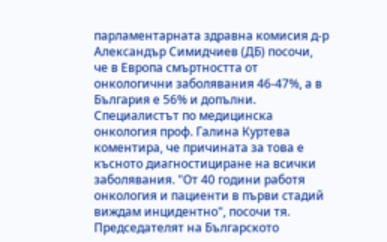парламентарната здравна комисия д-р Александър Симидчиев (ДБ) посочи, че в Европа смъртността от онкологични заболявания 46-47%, а в България е 56% и допълни. Специалистът по медицинска онкология проф. Галина Куртева коментира, че причината за това е късното диагностициране на всички заболявания. "От 40 години работя онкология и пациенти в първи стадий виждам инцидентно", посочи тя. Председателят на Българското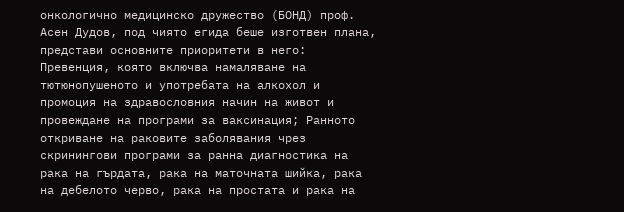онкологично медицинско дружество (БОНД) проф. Асен Дудов, под чиято егида беше изготвен плана, представи основните приоритети в него: Превенция, която включва намаляване на тютюнопушеното и употребата на алкохол и промоция на здравословния начин на живот и провеждане на програми за ваксинация; Ранното откриване на раковите заболявания чрез скринингови програми за ранна диагностика на рака на гърдата, рака на маточната шийка, рака на дебелото черво, рака на простата и рака на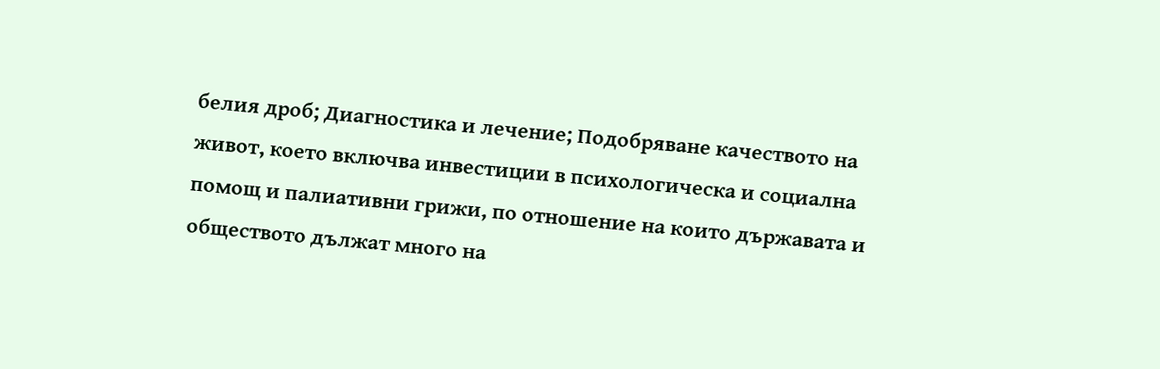белия дроб; Диагностика и лечение; Подобряване качеството на живот, което включва инвестиции в психологическа и социална помощ и палиативни грижи, по отношение на които държавата и обществото дължат много на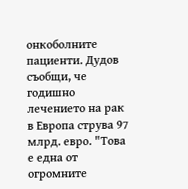онкоболните пациенти. Дудов съобщи, че годишно лечението на рак в Европа струва 97 млрд. евро. "Това е една от огромните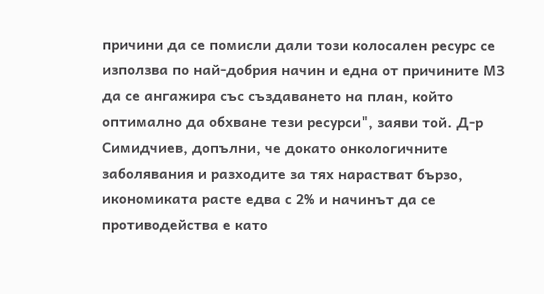причини да се помисли дали този колосален ресурс се използва по най-добрия начин и една от причините МЗ да се ангажира със създаването на план, който оптимално да обхване тези ресурси", заяви той. Д-р Симидчиев, допълни, че докато онкологичните заболявания и разходите за тях нарастват бързо, икономиката расте едва с 2% и начинът да се противодейства е като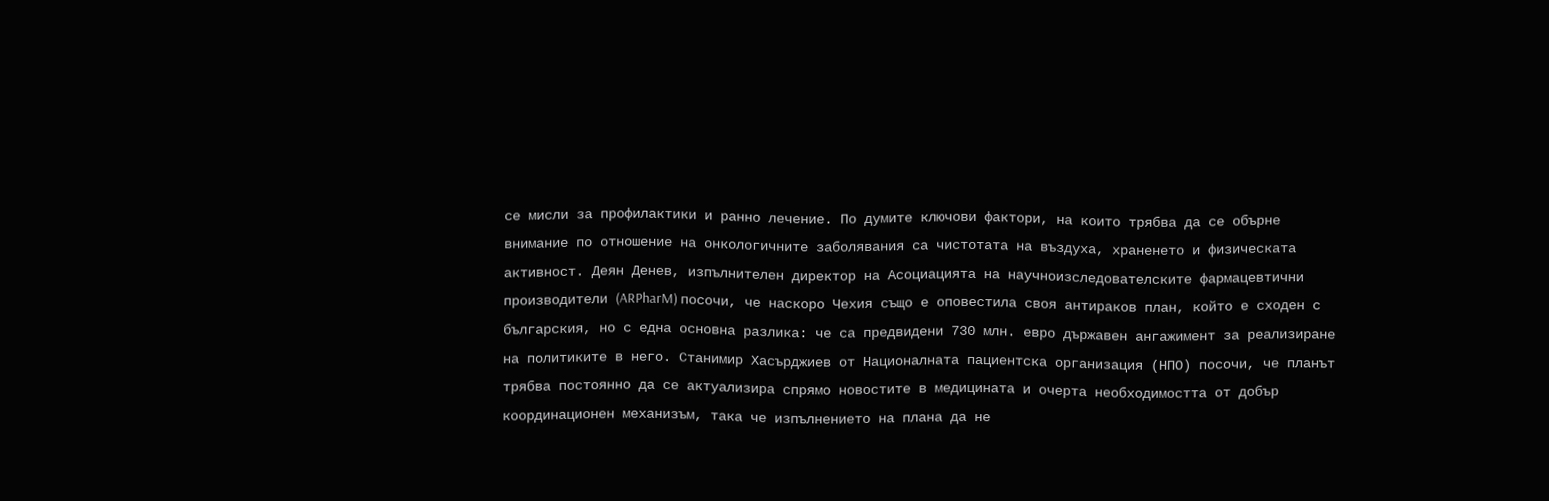се мисли за профилактики и ранно лечение. По думите ключови фактори, на които трябва да се обърне внимание по отношение на онкологичните заболявания са чистотата на въздуха, храненето и физическата активност. Деян Денев, изпълнителен директор на Асоциацията на научноизследователските фармацевтични производители (ARPharM) посочи, че наскоро Чехия също е оповестила своя антираков план, който е сходен с българския, но с една основна разлика: че са предвидени 730 млн. евро държавен ангажимент за реализиране на политиките в него. Станимир Хасърджиев от Националната пациентска организация (НПО) посочи, че планът трябва постоянно да се актуализира спрямо новостите в медицината и очерта необходимостта от добър координационен механизъм, така че изпълнението на плана да не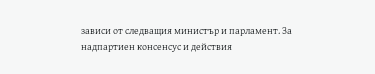зависи от следващия министър и парламент. За надпартиен консенсус и действия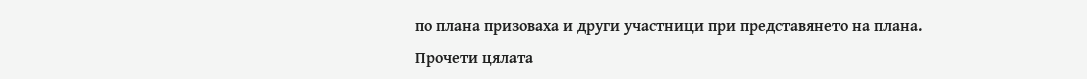по плана призоваха и други участници при представянето на плана.
Прочети цялата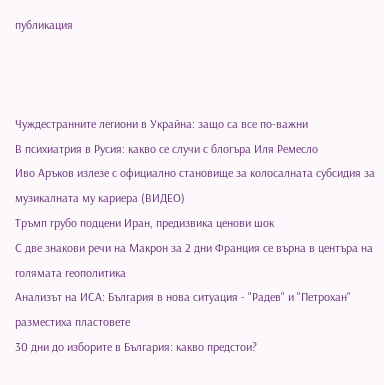публикация



Чуждестранните легиони в Украйна: защо са все по-важни
В психиатрия в Русия: какво се случи с блогъра Иля Ремесло
Иво Аръков излезе с официално становище за колосалната субсидия за музикалната му кариера (ВИДЕО)
Тръмп грубо подцени Иран, предизвика ценови шок
С две знакови речи на Макрон за 2 дни Франция се върна в центъра на голямата геополитика
Анализът на ИСА: България в нова ситуация - "Радев" и "Петрохан" разместиха пластовете
30 дни до изборите в България: какво предстои?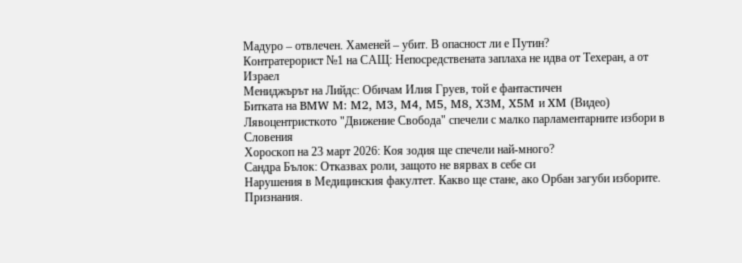Мадуро – отвлечен. Хаменей – убит. В опасност ли е Путин?
Контратерорист №1 на САЩ: Непосредствената заплаха не идва от Техеран, а от Израел
Мениджърът на Лийдс: Обичам Илия Груев, той е фантастичен
Битката на BMW M: M2, M3, M4, M5, M8, X3M, X5M и XM (Видео)
Лявоцентристкото "Движение Свобода" спечели с малко парламентарните избори в Словения
Хороскоп на 23 март 2026: Коя зодия ще спечели най-много?
Сандра Бълок: Отказвах роли, защото не вярвах в себе си
Нарушения в Медицинския факултет. Какво ще стане, ако Орбан загуби изборите. Признания.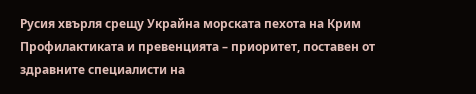Русия хвърля срещу Украйна морската пехота на Крим
Профилактиката и превенцията – приоритет, поставен от здравните специалисти на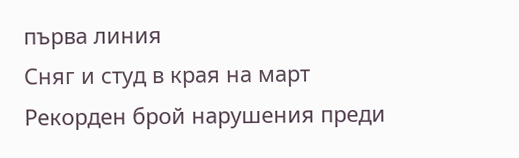първа линия
Сняг и студ в края на март
Рекорден брой нарушения преди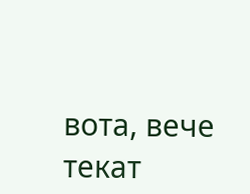вота, вече текат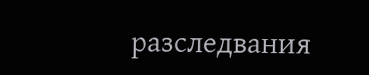разследвания